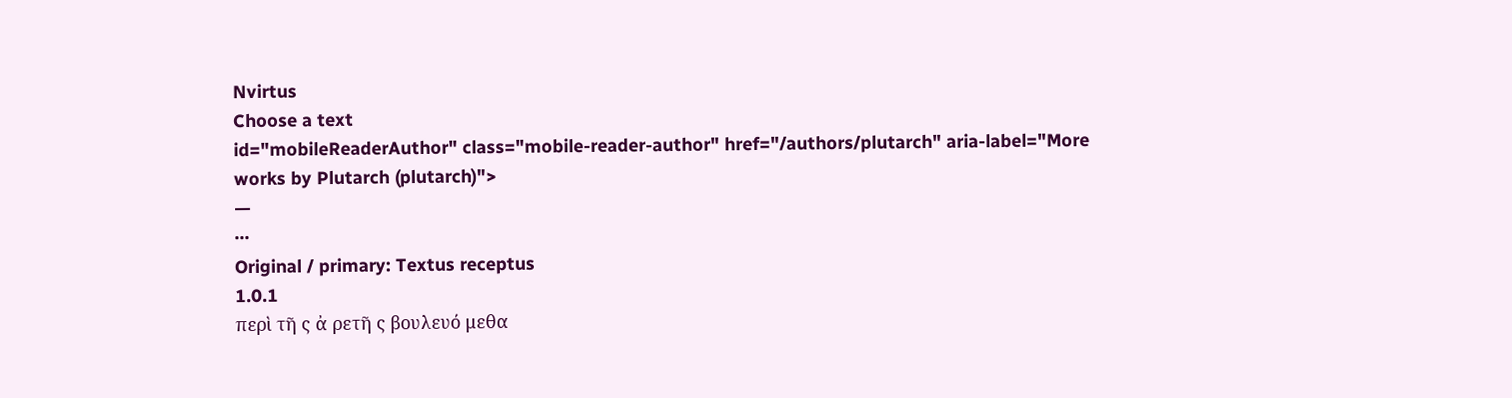Nvirtus
Choose a text
id="mobileReaderAuthor" class="mobile-reader-author" href="/authors/plutarch" aria-label="More works by Plutarch (plutarch)">
—
⋯
Original / primary: Textus receptus
1.0.1
περὶ τῆ ς ἀ ρετῆ ς βουλευό μεθα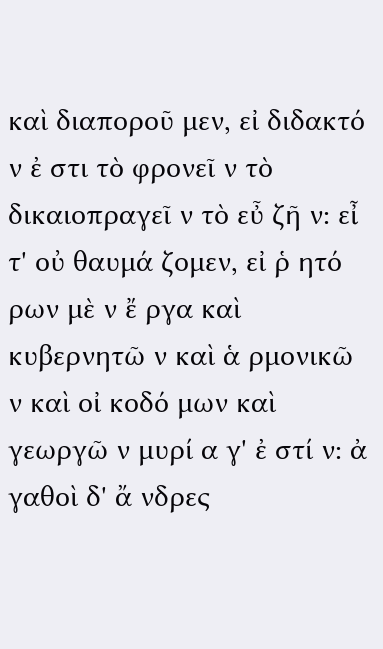καὶ διαποροῦ μεν, εἰ διδακτό ν ἐ στι τὸ φρονεῖ ν τὸ δικαιοπραγεῖ ν τὸ εὖ ζῆ ν: εἶ τ' οὐ θαυμά ζομεν, εἰ ῥ ητό ρων μὲ ν ἔ ργα καὶ κυβερνητῶ ν καὶ ἁ ρμονικῶ ν καὶ οἰ κοδό μων καὶ γεωργῶ ν μυρί α γ' ἐ στί ν: ἀ γαθοὶ δ' ἄ νδρες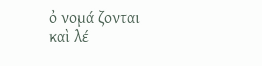ὀ νομά ζονται καὶ λέ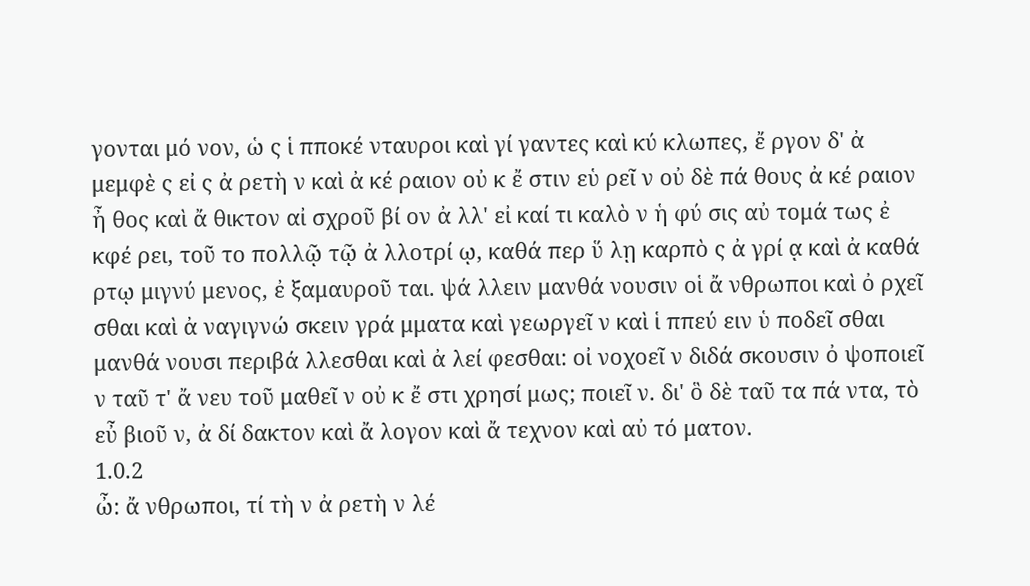γονται μό νον, ὡ ς ἱ πποκέ νταυροι καὶ γί γαντες καὶ κύ κλωπες, ἔ ργον δ' ἀ μεμφὲ ς εἰ ς ἀ ρετὴ ν καὶ ἀ κέ ραιον οὐ κ ἔ στιν εὑ ρεῖ ν οὐ δὲ πά θους ἀ κέ ραιον ἦ θος καὶ ἄ θικτον αἰ σχροῦ βί ον ἀ λλ' εἰ καί τι καλὸ ν ἡ φύ σις αὐ τομά τως ἐ κφέ ρει, τοῦ το πολλῷ τῷ ἀ λλοτρί ῳ, καθά περ ὕ λῃ καρπὸ ς ἀ γρί ᾳ καὶ ἀ καθά ρτῳ μιγνύ μενος, ἐ ξαμαυροῦ ται. ψά λλειν μανθά νουσιν οἱ ἄ νθρωποι καὶ ὀ ρχεῖ σθαι καὶ ἀ ναγιγνώ σκειν γρά μματα καὶ γεωργεῖ ν καὶ ἱ ππεύ ειν ὑ ποδεῖ σθαι μανθά νουσι περιβά λλεσθαι καὶ ἀ λεί φεσθαι: οἰ νοχοεῖ ν διδά σκουσιν ὀ ψοποιεῖ ν ταῦ τ' ἄ νευ τοῦ μαθεῖ ν οὐ κ ἔ στι χρησί μως; ποιεῖ ν. δι' ὃ δὲ ταῦ τα πά ντα, τὸ εὖ βιοῦ ν, ἀ δί δακτον καὶ ἄ λογον καὶ ἄ τεχνον καὶ αὐ τό ματον.
1.0.2
ὦ: ἄ νθρωποι, τί τὴ ν ἀ ρετὴ ν λέ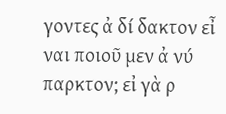γοντες ἀ δί δακτον εἶ ναι ποιοῦ μεν ἀ νύ παρκτον; εἰ γὰ ρ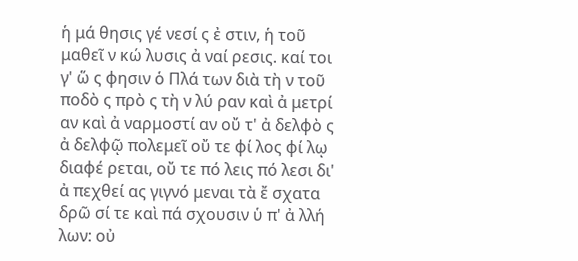ἡ μά θησις γέ νεσί ς ἐ στιν, ἡ τοῦ μαθεῖ ν κώ λυσις ἀ ναί ρεσις. καί τοι γ' ὥ ς φησιν ὁ Πλά των διὰ τὴ ν τοῦ ποδὸ ς πρὸ ς τὴ ν λύ ραν καὶ ἀ μετρί αν καὶ ἀ ναρμοστί αν οὔ τ' ἀ δελφὸ ς ἀ δελφῷ πολεμεῖ οὔ τε φί λος φί λῳ διαφέ ρεται, οὔ τε πό λεις πό λεσι δι' ἀ πεχθεί ας γιγνό μεναι τὰ ἔ σχατα δρῶ σί τε καὶ πά σχουσιν ὑ π' ἀ λλή λων: οὐ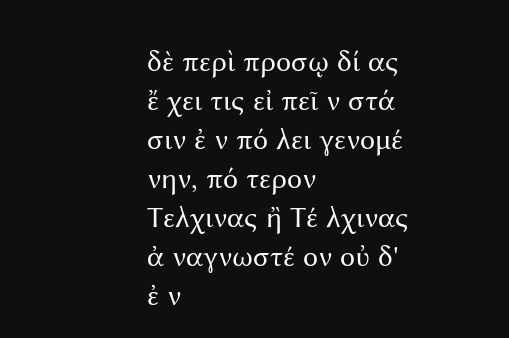δὲ περὶ προσῳ δί ας ἔ χει τις εἰ πεῖ ν στά σιν ἐ ν πό λει γενομέ νην, πό τερον Τελχινας ἢ Τέ λχινας ἀ ναγνωστέ ον οὐ δ' ἐ ν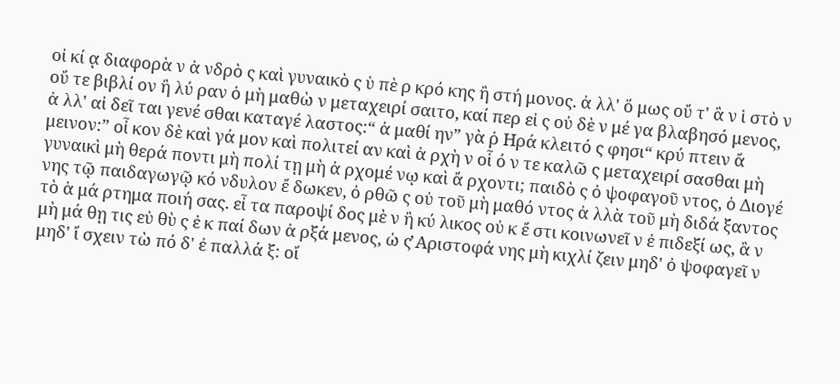οἰ κί ᾳ διαφορὰ ν ἀ νδρὸ ς καὶ γυναικὸ ς ὑ πὲ ρ κρό κης ἢ στή μονος. ἀ λλ' ὅ μως οὔ τ' ἂ ν ἱ στὸ ν οὔ τε βιβλί ον ἢ λύ ραν ὁ μὴ μαθὼ ν μεταχειρί σαιτο, καί περ εἰ ς οὐ δὲ ν μέ γα βλαβησό μενος, ἀ λλ' αἰ δεῖ ται γενέ σθαι καταγέ λαστος:“ ἀ μαθί ην” γὰ ῥ Ηρά κλειτό ς φησι“ κρύ πτειν ἄ μεινον:” οἶ κον δὲ καὶ γά μον καὶ πολιτεί αν καὶ ἀ ρχὴ ν οἷ ό ν τε καλῶ ς μεταχειρί σασθαι μὴ γυναικὶ μὴ θερά ποντι μὴ πολί τῃ μὴ ἀ ρχομέ νῳ καὶ ἄ ρχοντι; παιδὸ ς ὀ ψοφαγοῦ ντος, ὁ Διογέ νης τῷ παιδαγωγῷ κό νδυλον ἔ δωκεν, ὀ ρθῶ ς οὐ τοῦ μὴ μαθό ντος ἀ λλὰ τοῦ μὴ διδά ξαντος τὸ ἁ μά ρτημα ποιή σας. εἶ τα παροψί δος μὲ ν ἢ κύ λικος οὐ κ ἔ στι κοινωνεῖ ν ἐ πιδεξί ως, ἂ ν μὴ μά θῃ τις εὐ θὺ ς ἐ κ παί δων ἀ ρξά μενος, ὡ ς̓ Αριστοφά νης μὴ κιχλί ζειν μηδ' ὀ ψοφαγεῖ ν μηδ' ἴ σχειν τὼ πό δ' ἐ παλλά ξ: οἴ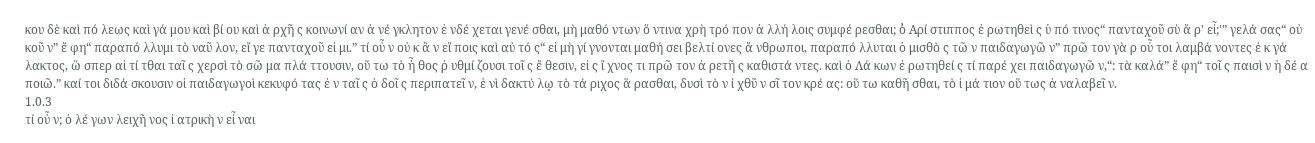κου δὲ καὶ πό λεως καὶ γά μου καὶ βί ου καὶ ἀ ρχῆ ς κοινωνί αν ἀ νέ γκλητον ἐ νδέ χεται γενέ σθαι, μὴ μαθό ντων ὅ ντινα χρὴ τρό πον ἀ λλή λοις συμφέ ρεσθαι; ὁ̓ Αρί στιππος ἐ ρωτηθεὶ ς ὑ πό τινος“ πανταχοῦ σὺ ἄ ρ' εἶ;'” γελά σας“ οὐ κοῦ ν” ἔ φη“ παραπό λλυμι τὸ ναῦ λον, εἴ γε πανταχοῦ εἰ μι.” τί οὖ ν οὐ κ ἂ ν εἴ ποις καὶ αὐ τό ς“ εἰ μὴ γί γνονται μαθή σει βελτί ονες ἄ νθρωποι, παραπό λλυται ὁ μισθὸ ς τῶ ν παιδαγωγῶ ν” πρῶ τον γὰ ρ οὗ τοι λαμβά νοντες ἐ κ γά λακτος, ὥ σπερ αἱ τί τθαι ταῖ ς χερσὶ τὸ σῶ μα πλά ττουσιν, οὕ τω τὸ ἦ θος ῥ υθμί ζουσι τοῖ ς ἔ θεσιν, εἰ ς ἴ χνος τι πρῶ τον ἀ ρετῆ ς καθιστά ντες. καὶ ὁ Λά κων ἐ ρωτηθεί ς τί παρέ χει παιδαγωγῶ ν,“: τὰ καλά” ἔ φη“ τοῖ ς παισὶ ν ἡ δέ α ποιῶ.” καί τοι διδά σκουσιν οἱ παιδαγωγοὶ κεκυφό τας ἐ ν ταῖ ς ὁ δοῖ ς περιπατεῖ ν, ἑ νὶ δακτύ λῳ τὸ τά ριχος ἅ ρασθαι, δυσὶ τὸ ν ἰ χθῦ ν σῖ τον κρέ ας: οὕ τω καθῆ σθαι, τὸ ἱ μά τιον οὕ τως ἀ ναλαβεῖ ν.
1.0.3
τί οὖ ν; ὁ λέ γων λειχῆ νος ἰ ατρικὴ ν εἶ ναι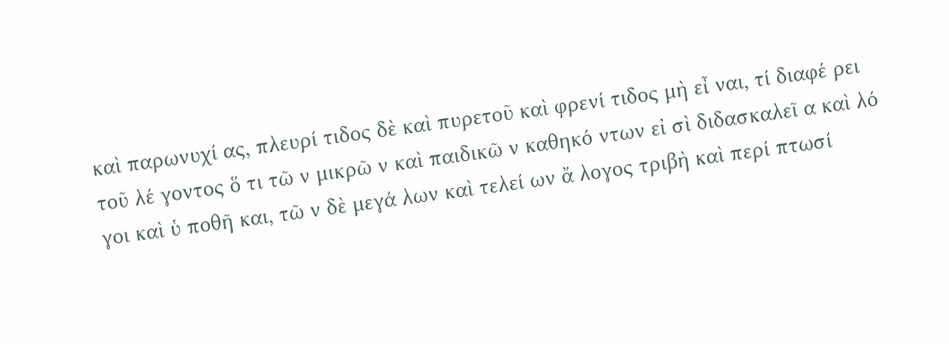καὶ παρωνυχί ας, πλευρί τιδος δὲ καὶ πυρετοῦ καὶ φρενί τιδος μὴ εἶ ναι, τί διαφέ ρει τοῦ λέ γοντος ὅ τι τῶ ν μικρῶ ν καὶ παιδικῶ ν καθηκό ντων εἰ σὶ διδασκαλεῖ α καὶ λό γοι καὶ ὑ ποθῆ και, τῶ ν δὲ μεγά λων καὶ τελεί ων ἄ λογος τριβὴ καὶ περί πτωσί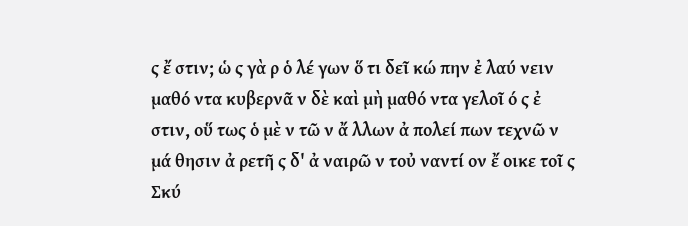ς ἔ στιν; ὡ ς γὰ ρ ὁ λέ γων ὅ τι δεῖ κώ πην ἐ λαύ νειν μαθό ντα κυβερνᾶ ν δὲ καὶ μὴ μαθό ντα γελοῖ ό ς ἐ στιν, οὕ τως ὁ μὲ ν τῶ ν ἄ λλων ἀ πολεί πων τεχνῶ ν μά θησιν ἀ ρετῆ ς δ' ἀ ναιρῶ ν τοὐ ναντί ον ἔ οικε τοῖ ς Σκύ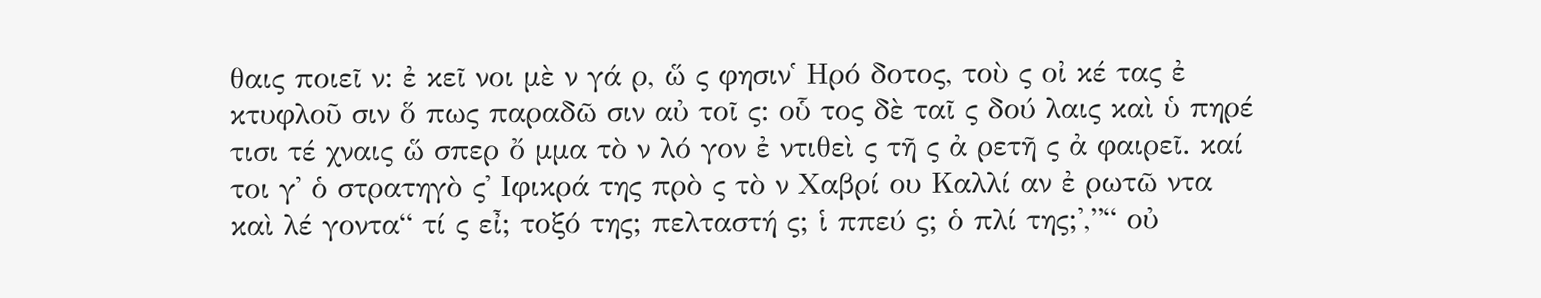θαις ποιεῖ ν: ἐ κεῖ νοι μὲ ν γά ρ, ὥ ς φησιν̔ Ηρό δοτος, τοὺ ς οἰ κέ τας ἐ κτυφλοῦ σιν ὅ πως παραδῶ σιν αὐ τοῖ ς: οὗ τος δὲ ταῖ ς δού λαις καὶ ὑ πηρέ τισι τέ χναις ὥ σπερ ὄ μμα τὸ ν λό γον ἐ ντιθεὶ ς τῆ ς ἀ ρετῆ ς ἀ φαιρεῖ. καί τοι γ' ὁ στρατηγὸ ς̓ Ιφικρά της πρὸ ς τὸ ν Χαβρί ου Καλλί αν ἐ ρωτῶ ντα καὶ λέ γοντα“ τί ς εἶ; τοξό της; πελταστή ς; ἱ ππεύ ς; ὁ πλί της;',”“ οὐ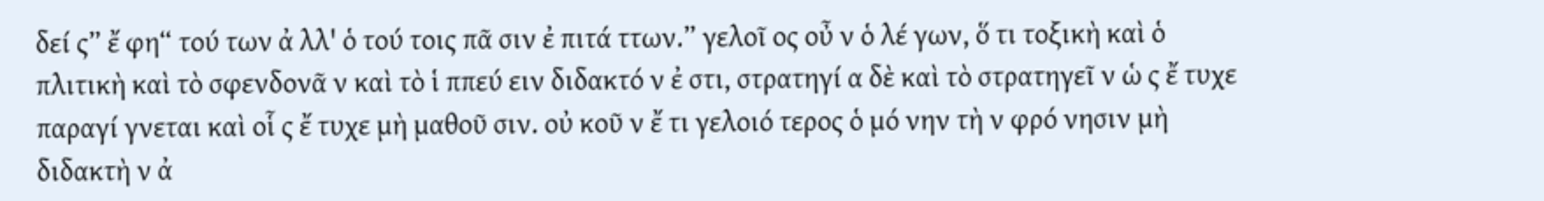δεί ς” ἔ φη“ τού των ἀ λλ' ὁ τού τοις πᾶ σιν ἐ πιτά ττων.” γελοῖ ος οὖ ν ὁ λέ γων, ὅ τι τοξικὴ καὶ ὁ πλιτικὴ καὶ τὸ σφενδονᾶ ν καὶ τὸ ἱ ππεύ ειν διδακτό ν ἐ στι, στρατηγί α δὲ καὶ τὸ στρατηγεῖ ν ὡ ς ἔ τυχε παραγί γνεται καὶ οἷ ς ἔ τυχε μὴ μαθοῦ σιν. οὐ κοῦ ν ἔ τι γελοιό τερος ὁ μό νην τὴ ν φρό νησιν μὴ διδακτὴ ν ἀ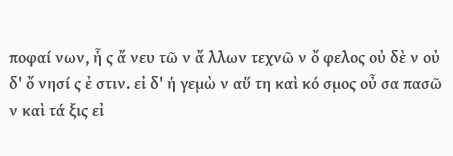ποφαί νων, ἧ ς ἄ νευ τῶ ν ἄ λλων τεχνῶ ν ὄ φελος οὐ δὲ ν οὐ δ' ὄ νησί ς ἐ στιν. εἰ δ' ἡ γεμὼ ν αὕ τη καὶ κό σμος οὖ σα πασῶ ν καὶ τά ξις εἰ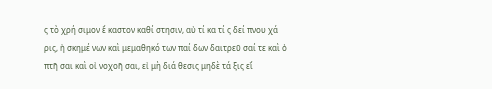ς τὸ χρή σιμον ἕ καστον καθί στησιν, αὐ τί κα τί ς δεί πνου χά ρις, ἠ σκημέ νων καὶ μεμαθηκό των παί δων δαιτρεῦ σαί τε καὶ ὀ πτῆ σαι καὶ οἰ νοχοῆ σαι, εἰ μὴ διά θεσις μηδὲ τά ξις εἴ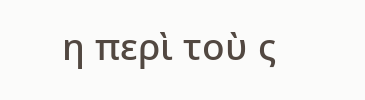η περὶ τοὺ ς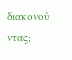διακονοῦ ντας;